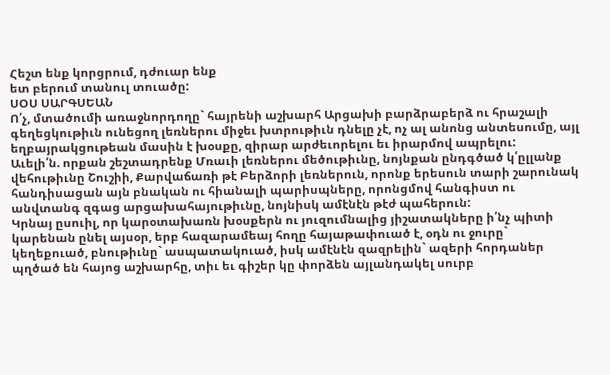Հեշտ ենք կորցրում, դժուար ենք
ետ բերում տանուլ տուածը:
ՍՕՍ ՍԱՐԳՍԵԱՆ
Ո՛չ, մտածումի առաջնորդողը` հայրենի աշխարհ Արցախի բարձրաբերձ ու հրաշալի գեղեցկութիւն ունեցող լեռներու միջեւ խտրութիւն դնելը չէ, ոչ ալ անոնց անտեսումը, այլ եղբայրակցութեան մասին է խօսքը, զիրար արժեւորելու եւ իրարմով ապրելու:
Աւելի՛ն. որքան շեշտադրենք Մռաւի լեռներու մեծութիւնը, նոյնքան ընդգծած կ՛ըլլանք վեհութիւնը Շուշիի, Քարվաճառի թէ Բերձորի լեռներուն, որոնք երեսուն տարի շարունակ հանդիսացան այն բնական ու հիանալի պարիսպները, որոնցմով հանգիստ ու անվտանգ զգաց արցախահայութիւնը, նոյնիսկ ամէնէն թէժ պահերուն:
Կրնայ ըսուիլ, որ կարօտախառն խօսքերն ու յուզումնալից յիշատակները ի՛նչ պիտի կարենան ընել այսօր, երբ հազարամեայ հողը հայաթափուած է, օդն ու ջուրը` կեղեքուած, բնութիւնը` ասպատակուած, իսկ ամէնէն զազրելին` ազերի հորդաներ պղծած են հայոց աշխարհը, տիւ եւ գիշեր կը փորձեն այլանդակել սուրբ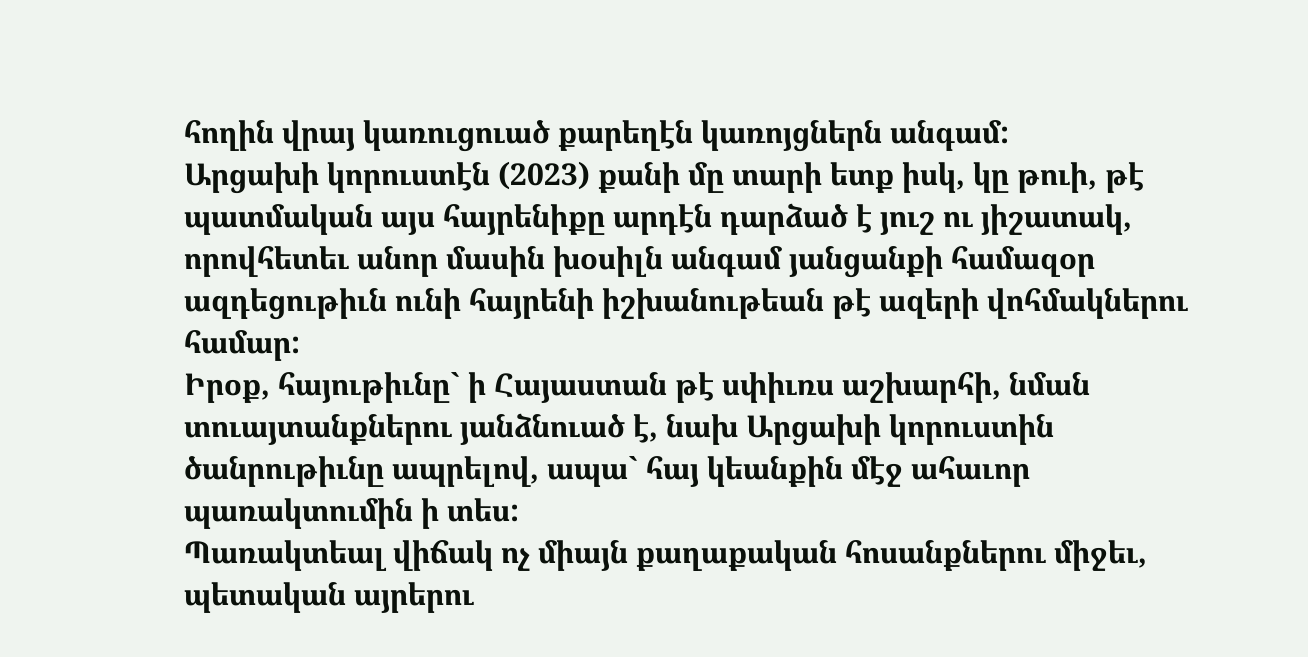հողին վրայ կառուցուած քարեղէն կառոյցներն անգամ:
Արցախի կորուստէն (2023) քանի մը տարի ետք իսկ, կը թուի, թէ պատմական այս հայրենիքը արդէն դարձած է յուշ ու յիշատակ, որովհետեւ անոր մասին խօսիլն անգամ յանցանքի համազօր ազդեցութիւն ունի հայրենի իշխանութեան թէ ազերի վոհմակներու համար:
Իրօք, հայութիւնը` ի Հայաստան թէ սփիւռս աշխարհի, նման տուայտանքներու յանձնուած է, նախ Արցախի կորուստին ծանրութիւնը ապրելով, ապա` հայ կեանքին մէջ ահաւոր պառակտումին ի տես:
Պառակտեալ վիճակ ոչ միայն քաղաքական հոսանքներու միջեւ, պետական այրերու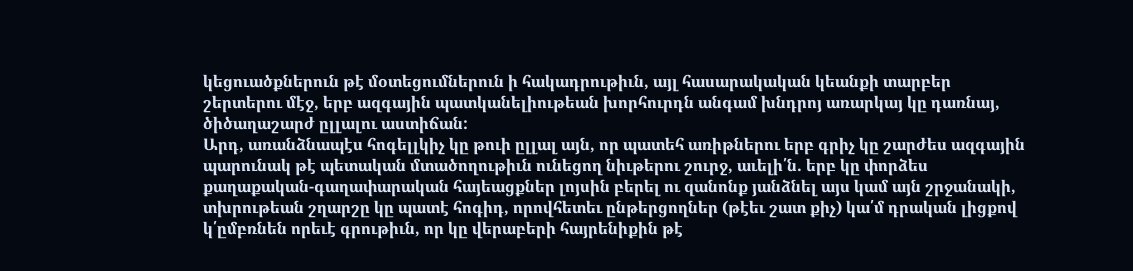կեցուածքներուն թէ մօտեցումներուն ի հակադրութիւն, այլ հասարակական կեանքի տարբեր շերտերու մէջ, երբ ազգային պատկանելիութեան խորհուրդն անգամ խնդրոյ առարկայ կը դառնայ, ծիծաղաշարժ ըլլալու աստիճան:
Արդ, առանձնապէս հոգելլկիչ կը թուի ըլլալ այն, որ պատեհ առիթներու երբ գրիչ կը շարժես ազգային պարունակ թէ պետական մտածողութիւն ունեցող նիւթերու շուրջ, աւելի՛ն. երբ կը փորձես քաղաքական-գաղափարական հայեացքներ լոյսին բերել ու զանոնք յանձնել այս կամ այն շրջանակի, տխրութեան շղարշը կը պատէ հոգիդ, որովհետեւ ընթերցողներ (թէեւ շատ քիչ) կա՛մ դրական լիցքով կ՛ըմբռնեն որեւէ գրութիւն, որ կը վերաբերի հայրենիքին թէ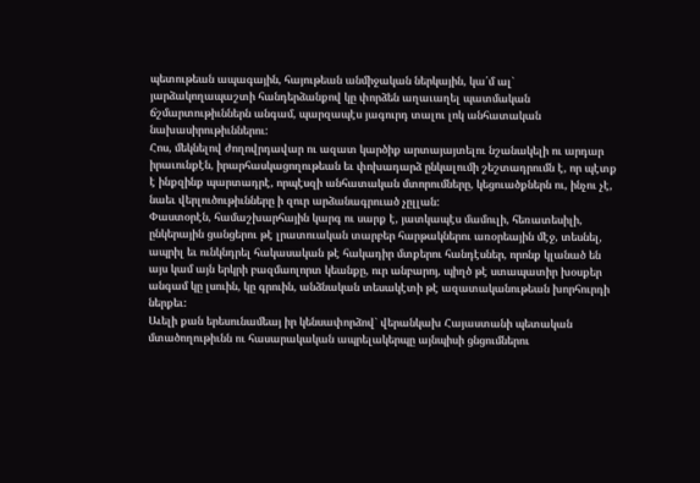պետութեան ապագային, հայութեան անմիջական ներկային, կա՛մ ալ` յարձակողապաշտի հանդերձանքով կը փորձեն աղաւաղել պատմական ճշմարտութիւններն անգամ, պարզապէս յագուրդ տալու լոկ անհատական նախասիրութիւններու:
Հոս, մեկնելով ժողովրդավար ու ազատ կարծիք արտայայտելու նշանակելի ու արդար իրաւունքէն, իրարհասկացողութեան եւ փոխադարձ ընկալումի շեշտադրումն է, որ պէտք է ինքզինք պարտադրէ, որպէսզի անհատական մտորումները, կեցուածքներն ու, ինչու չէ, նաեւ վերլուծութիւնները ի զուր արձանագրուած չըլլան:
Փաստօրէն, համաշխարհային կարգ ու սարք է, յատկապէս մամուլի, հեռատեսիլի, ընկերային ցանցերու թէ լրատուական տարբեր հարթակներու առօրեային մէջ, տեսնել, ապրիլ եւ ունկնդրել հակասական թէ հակադիր մտքերու հանդէսներ, որոնք կլանած են այս կամ այն երկրի բազմաոլորտ կեանքը, ուր անբարոյ, պիղծ թէ ստապատիր խօսքեր անգամ կը լսուին, կը գրուին, անձնական տեսակէտի թէ ազատականութեան խորհուրդի ներքեւ:
Աւելի քան երեսունամեայ իր կենսափորձով` վերանկախ Հայաստանի պետական մտածողութիւնն ու հասարակական ապրելակերպը այնպիսի ցնցումներու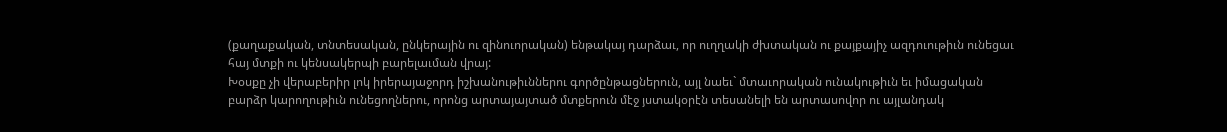(քաղաքական, տնտեսական, ընկերային ու զինուորական) ենթակայ դարձաւ, որ ուղղակի ժխտական ու քայքայիչ ազդուութիւն ունեցաւ հայ մտքի ու կենսակերպի բարելաւման վրայ:
Խօսքը չի վերաբերիր լոկ իրերայաջորդ իշխանութիւններու գործընթացներուն, այլ նաեւ` մտաւորական ունակութիւն եւ իմացական բարձր կարողութիւն ունեցողներու, որոնց արտայայտած մտքերուն մէջ յստակօրէն տեսանելի են արտասովոր ու այլանդակ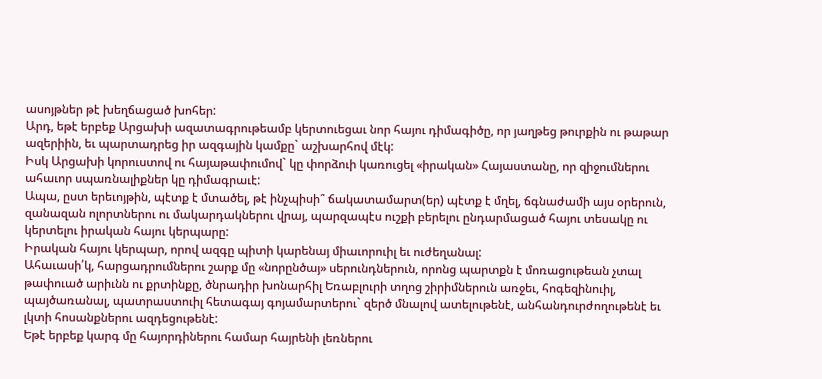ասոյթներ թէ խեղճացած խոհեր:
Արդ, եթէ երբեք Արցախի ազատագրութեամբ կերտուեցաւ նոր հայու դիմագիծը, որ յաղթեց թուրքին ու թաթար ազերիին, եւ պարտադրեց իր ազգային կամքը` աշխարհով մէկ:
Իսկ Արցախի կորուստով ու հայաթափումով` կը փորձուի կառուցել «իրական» Հայաստանը, որ զիջումներու ահաւոր սպառնալիքներ կը դիմագրաւէ:
Ապա, ըստ երեւոյթին, պէտք է մտածել, թէ ինչպիսի՞ ճակատամարտ(եր) պէտք է մղել, ճգնաժամի այս օրերուն, զանազան ոլորտներու ու մակարդակներու վրայ, պարզապէս ուշքի բերելու ընդարմացած հայու տեսակը ու կերտելու իրական հայու կերպարը:
Իրական հայու կերպար, որով ազգը պիտի կարենայ միաւորուիլ եւ ուժեղանալ:
Ահաւասի՛կ, հարցադրումներու շարք մը «նորընծայ» սերունդներուն, որոնց պարտքն է մոռացութեան չտալ թափուած արիւնն ու քրտինքը, ծնրադիր խոնարհիլ Եռաբլուրի տղոց շիրիմներուն առջեւ, հոգեզինուիլ, պայծառանալ, պատրաստուիլ հետագայ գոյամարտերու` զերծ մնալով ատելութենէ, անհանդուրժողութենէ եւ լկտի հոսանքներու ազդեցութենէ:
Եթէ երբեք կարգ մը հայորդիներու համար հայրենի լեռներու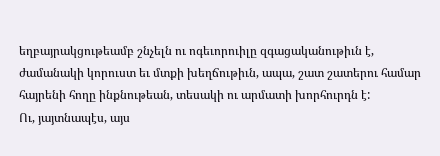եղբայրակցութեամբ շնչելն ու ոգեւորուիլը զգացականութիւն է, ժամանակի կորուստ եւ մտքի խեղճութիւն, ապա, շատ շատերու համար հայրենի հողը ինքնութեան, տեսակի ու արմատի խորհուրդն է:
Ու, յայտնապէս, այս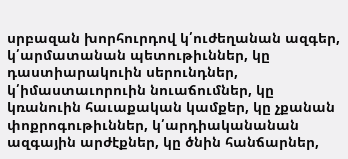սրբազան խորհուրդով կ՛ուժեղանան ազգեր, կ՛արմատանան պետութիւններ, կը դաստիարակուին սերունդներ, կ՛իմաստաւորուին նուաճումներ, կը կռանուին հաւաքական կամքեր, կը չքանան փոքրոգութիւններ, կ՛արդիականանան ազգային արժէքներ, կը ծնին հանճարներ,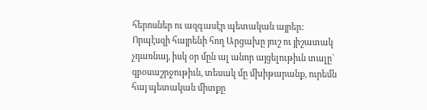հերոսներ ու ազգասէր պետական այրեր:
Որպէսզի հայրենի հող Արցախը յուշ ու յիշատակ չդառնայ, իսկ օր մըն ալ անոր այցելութիւն տալը` զբօսաշրջութիւն, տեսակ մը մխիթարանք, ուրեմն հայ պետական միտքը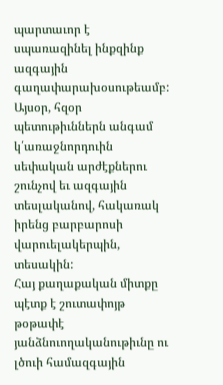պարտաւոր է սպառազինել ինքզինք ազգային գաղափարախօսութեամբ:
Այսօր, հզօր պետութիւններն անգամ կ՛առաջնորդուին սեփական արժէքներու շունչով եւ ազգային տեսլականով, հակառակ իրենց բարբարոսի վարուելակերպին, տեսակին:
Հայ քաղաքական միտքը պէտք է շուտափոյթ թօթափէ յանձնուողականութիւնը ու լծուի համազգային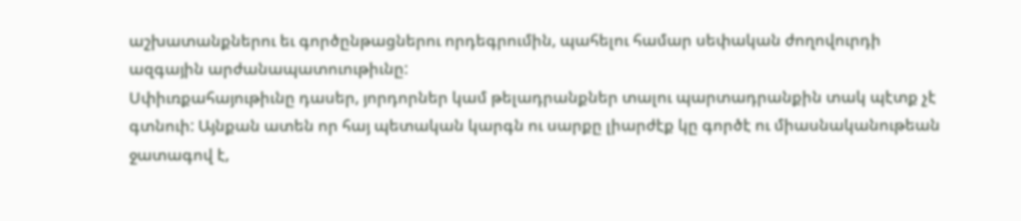աշխատանքներու եւ գործընթացներու որդեգրումին, պահելու համար սեփական ժողովուրդի ազգային արժանապատուութիւնը:
Սփիւռքահայութիւնը դասեր, յորդորներ կամ թելադրանքներ տալու պարտադրանքին տակ պէտք չէ գտնուի: Այնքան ատեն որ հայ պետական կարգն ու սարքը լիարժէք կը գործէ ու միասնականութեան ջատագով է,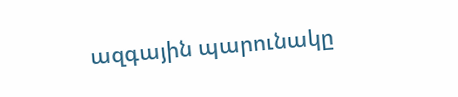ազգային պարունակը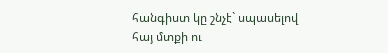հանգիստ կը շնչէ` սպասելով հայ մտքի ու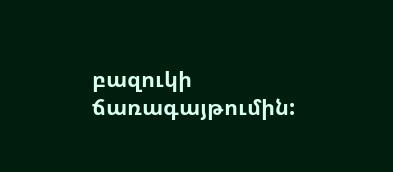բազուկի ճառագայթումին: